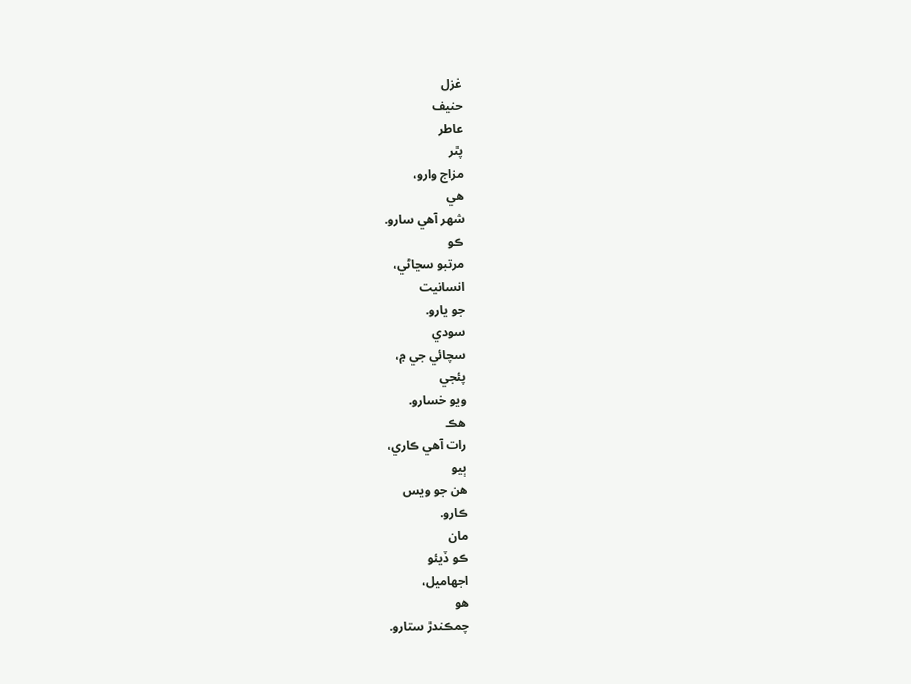غزل
حنيف
عاطر
پٿر
مزاج وارو،
هي
شهر آهي سارو.
ڪو
مرتبو سڃاڻي،
انسانيت
جو يارو.
سودي
سچائي جي ۾،
پئجي
ويو خسارو.
هڪ
رات آهي ڪاري،
ٻيو
هن جو ويس
ڪارو.
مان
ڪو ڏيئو
اجھاميل،
هو
چمڪندڙ ستارو.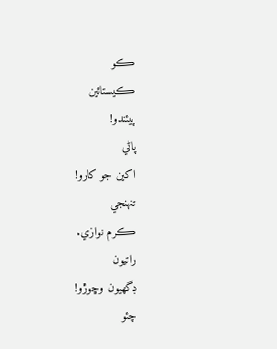ڪو
ڪيستائين
پيئندو!
پاڻي
اکين جو کارو!
تنهنجي
ڪرم نوازي.
راتيون
ڊگھيون وڇوڙو!
چئو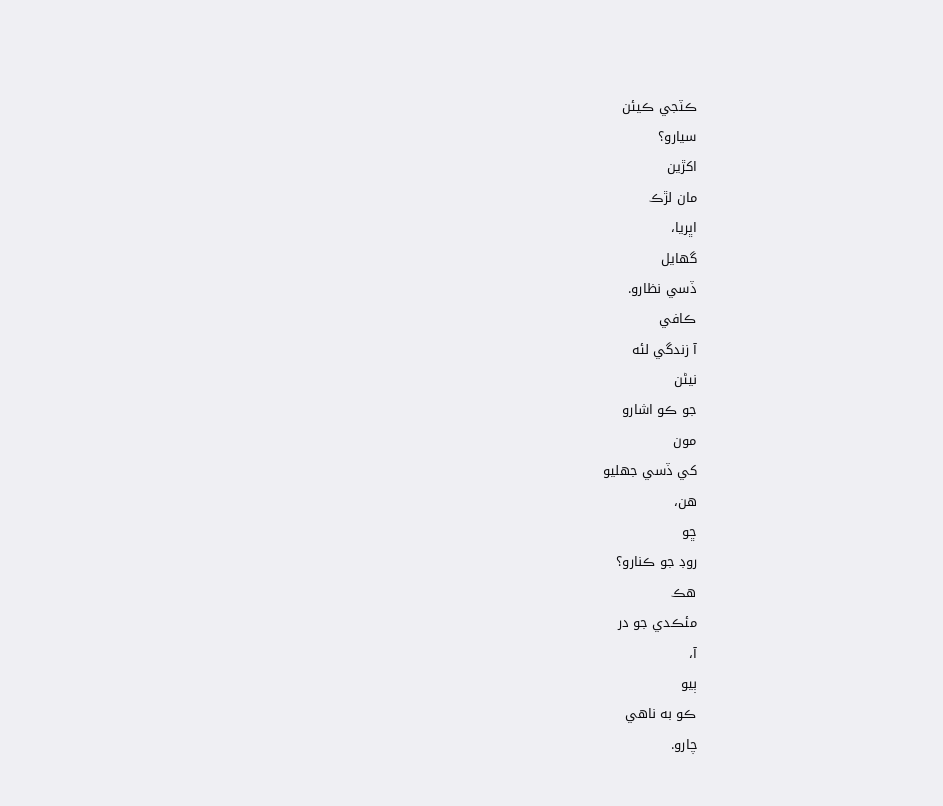ڪٽجي ڪيئن
سيارو؟
اکڙين
مان لڙڪ
اڀريا،
گھايل
ڏسي نظارو.
ڪافي
آ زندگي لئه
نيڻن
جو ڪو اشارو
مون
کي ڏسي جھليو
هن،
ڇو
روڊ جو ڪنارو؟
هڪ
مئڪدي جو در
آ،
ٻيو
ڪو به ناهي
چارو.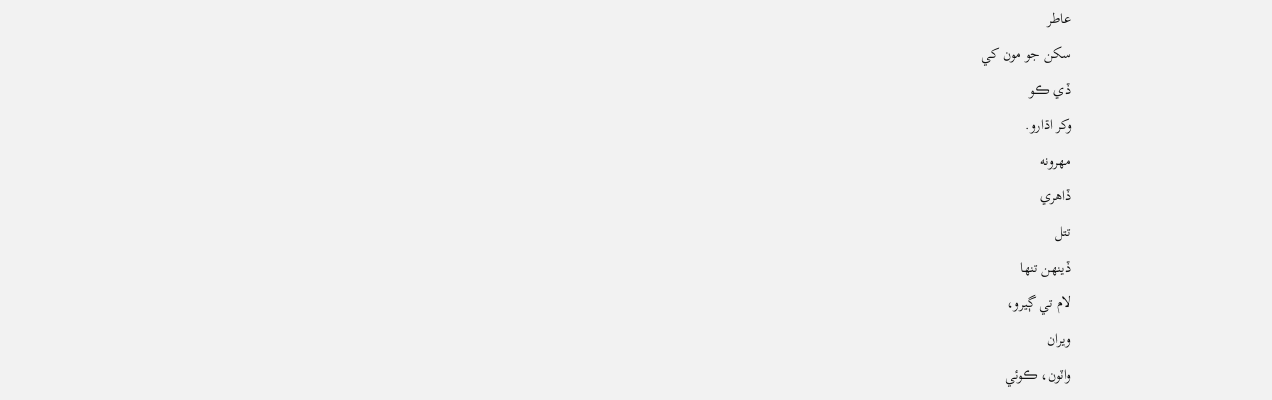عاطر
سکن جو مون کي
ڏي ڪو
وکر اڌارو.
مهرونه
ڏاهري
تتل
ڏينهن تنها
لام تي ڳيرو،
ويران
واٽون، ڪوئي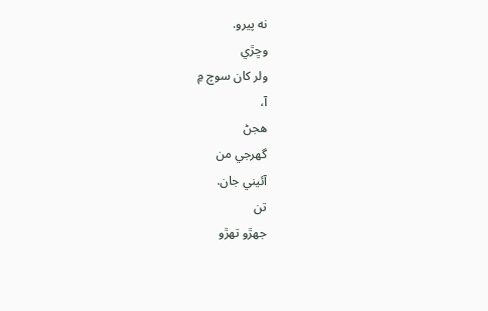نه پيرو.
وڇڙي
ولر کان سوچ ۾
آ،
هجڻ
گھرجي من
آئيني جان.
تن
جھڙو تهڙو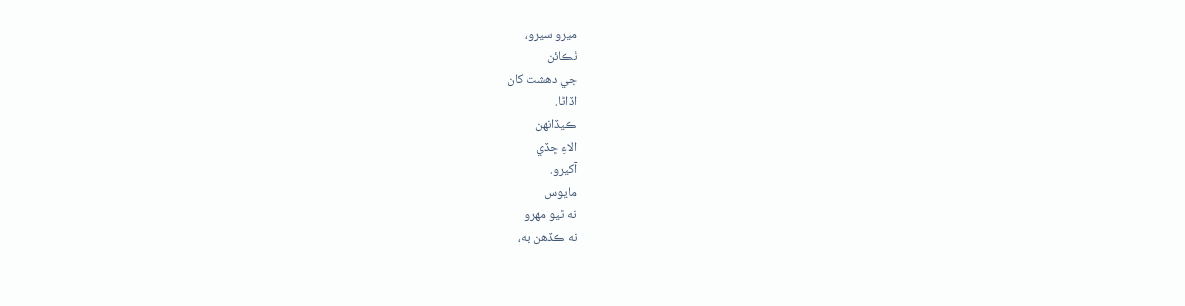ميرو سيرو،
ٺڪائن
جي دهشت کان
اڏاڻا.
ڪيڏانهن
الاءِ ڇڏي
آکيرو.
مايوس
نه ٿيو مهرو
نه ڪڏهن به،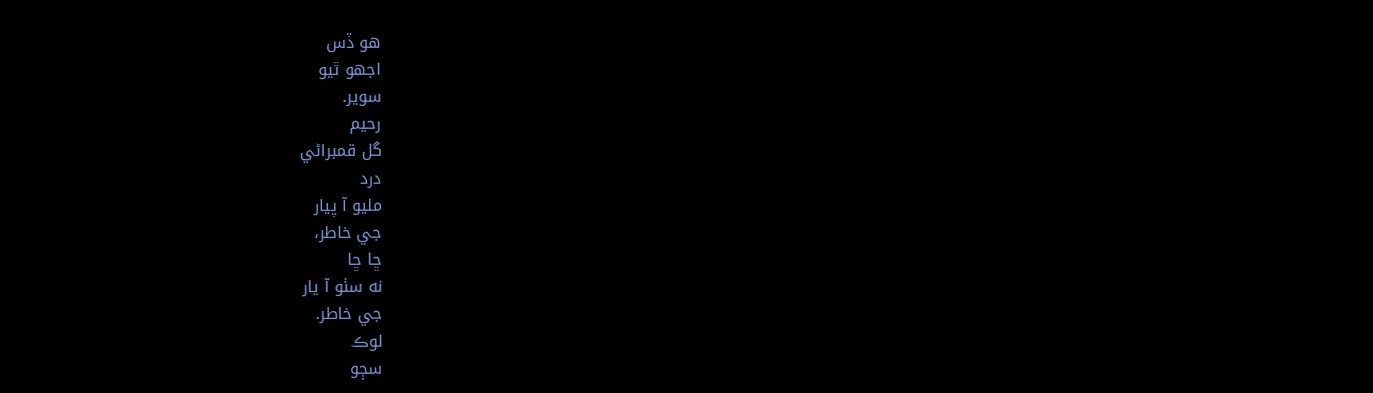هو ڏس
اجھو ٿيو
سوير.
رحيم
گل قمبراڻي
درد
مليو آ پيار
جي خاطر،
ڇا ڇا
نه سٺو آ يار
جي خاطر.
لوڪ
سڄو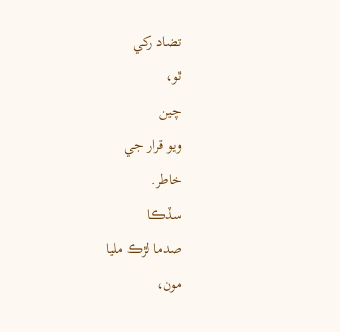تضاد رکي
ٿو،
چين
ويو قرار جي
خاطر.
سڏڪا
صدما لڙڪ مليا
مون،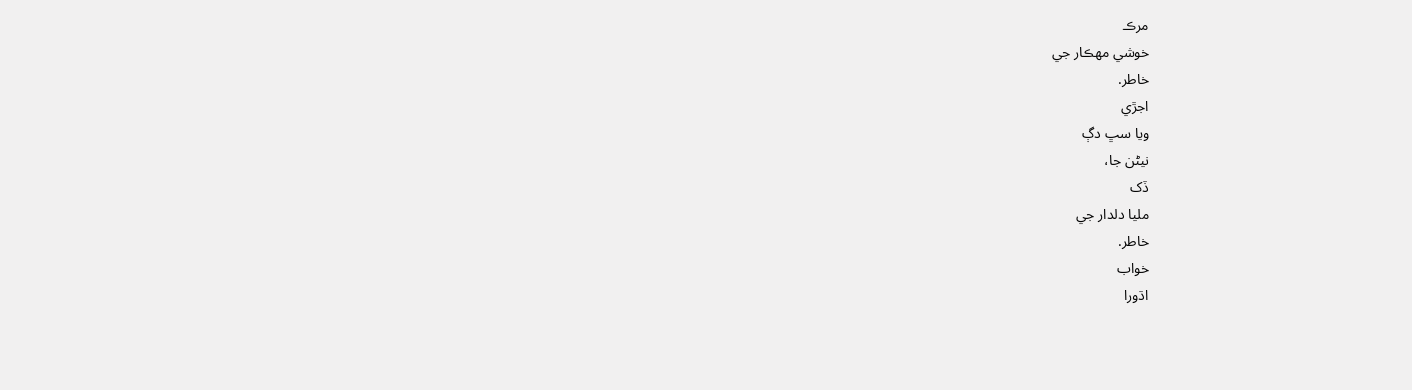مرڪ
خوشي مهڪار جي
خاطر.
اجڙي
ويا سڀ دڳ
نيڻن جا،
ڏک
مليا دلدار جي
خاطر.
خواب
اڌورا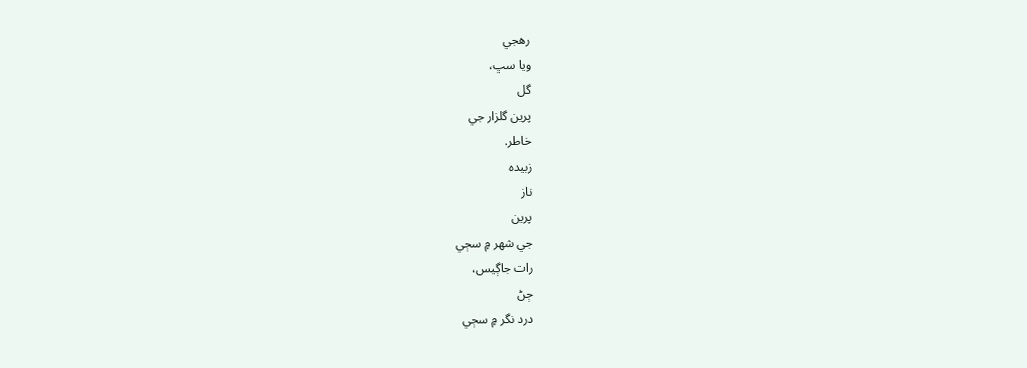رهجي
ويا سڀ،
گل
پرين گلزار جي
خاطر.
زبيده
ناز
پرين
جي شهر ۾ سڄي
رات جاڳيس،
ڄڻ
درد نگر ۾ سڄي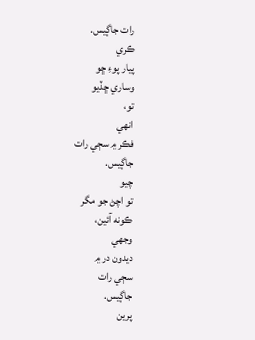رات جاڳيس.
ڪري
پيار پوءِ ڇو
وساري ڇڏيو
تو،
انهي
فڪر ۾ سڄي رات
جاڳيس.
چيو
تو اچڻ جو مگر
ڪونه آئين،
وجھي
ديدون در ۾
سڄي رات
جاڳيس.
پرين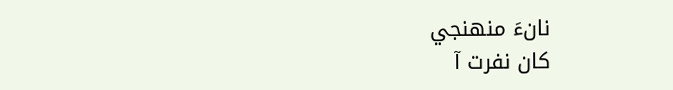نانءَ منهنجي
کان نفرت آ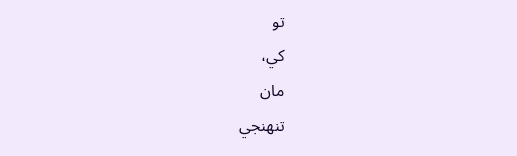تو
کي،
مان
تنهنجي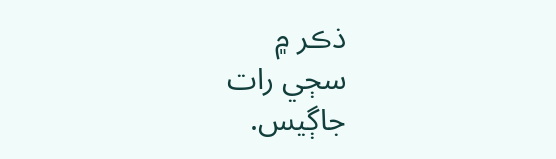ذڪر ۾
سڄي رات
جاڳيس.